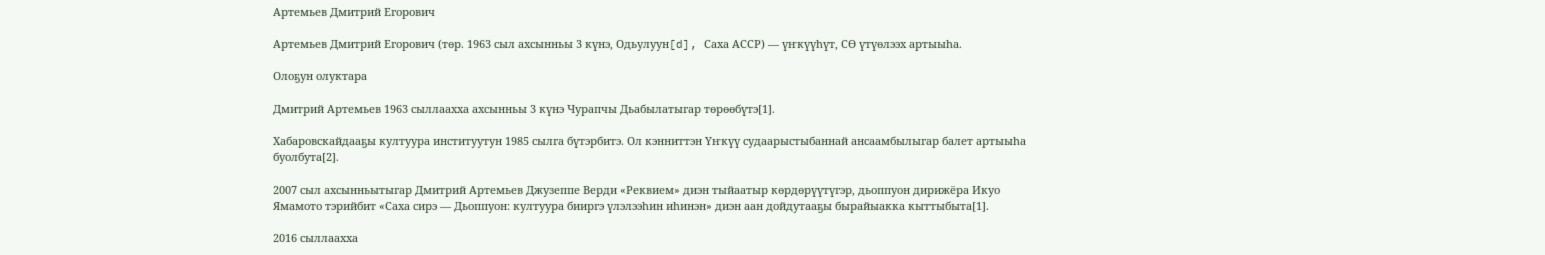Артемьев Дмитрий Егорович

Артемьев Дмитрий Егорович (төр. 1963 сыл ахсынньы 3 күнэ, Одьулуун[d], Саха АССР) — үҥкүүһүт, СӨ үтүөлээх артыыһа.

Олоҕун олуктара

Дмитрий Артемьев 1963 сыллаахха ахсынньы 3 күнэ Чурапчы Дьабылатыгар төрөөбүтэ[1].

Хабаровскайдааҕы култуура институутун 1985 сылга бүтэрбитэ. Ол кэнниттэн Үҥкүү судаарыстыбаннай ансаамбылыгар балет артыыһа буолбута[2].

2007 сыл ахсынньытыгар Дмитрий Артемьев Джузеппе Верди «Реквием» диэн тыйаатыр көрдөрүүтүгэр, дьоппуон дирижёра Икуо Ямамото тэрийбит «Саха сирэ — Дьоппуон: култуура бииргэ үлэлээһин иһинэн» диэн аан дойдутааҕы бырайыакка кыттыбыта[1].

2016 сыллаахха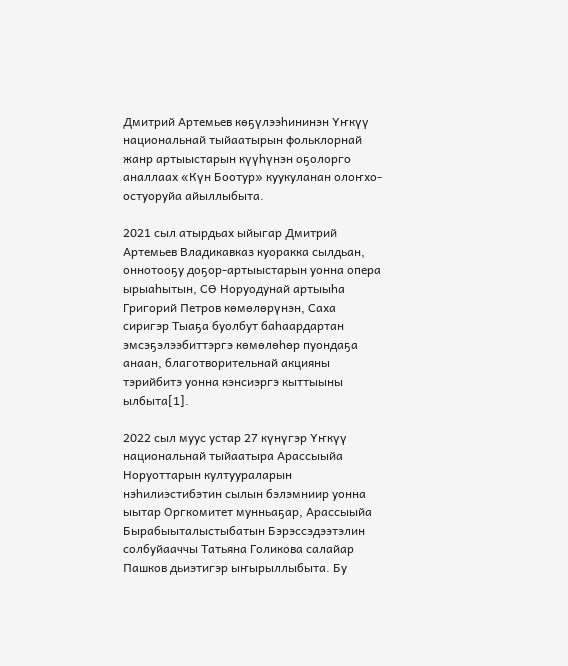Дмитрий Артемьев көҕүлээһининэн Үҥкүү национальнай тыйаатырын фольклорнай жанр артыыстарын күүһүнэн оҕолорго аналлаах «Күн Боотур» куукуланан олоҥхо-остуоруйа айыллыбыта.

2021 сыл атырдьах ыйыгар Дмитрий Артемьев Владикавказ куоракка сылдьан, оннотооҕу доҕор-артыыстарын уонна опера ырыаһытын, СӨ Норуодунай артыыһа Григорий Петров көмөлөрүнэн, Саха сиригэр Тыаҕа буолбут баһаардартан эмсэҕэлээбиттэргэ көмөлөһөр пуондаҕа анаан, благотворительнай акцияны тэрийбитэ уонна кэнсиэргэ кыттыыны ылбыта[1].

2022 сыл муус устар 27 күнүгэр Үҥкүү национальнай тыйаатыра Арассыыйа Норуоттарын култуураларын нэһилиэстибэтин сылын бэлэмниир уонна ыытар Оргкомитет мунньаҕар, Арассыыйа Бырабыыталыстыбатын Бэрэссэдээтэлин солбуйааччы Татьяна Голикова салайар Пашков дьиэтигэр ыҥырыллыбыта. Бу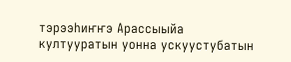тэрээһиҥҥэ Арассыыйа култууратын уонна ускуустубатын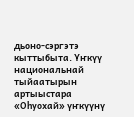дьоно-сэргэтэ кыттыбыта. Үҥкүү национальнай тыйаатырын артыыстара «Оһуохай» үҥкүүнү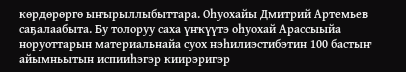көрдөрөргө ыҥырыллыбыттара. Оһуохайы Дмитрий Артемьев саҕалаабыта. Бу толоруу саха үҥкүүтэ оһуохай Арассыыйа норуоттарын материальнайа суох нэһилиэстибэтин 100 бастыҥ айымньытын испииһэгэр киирэригэр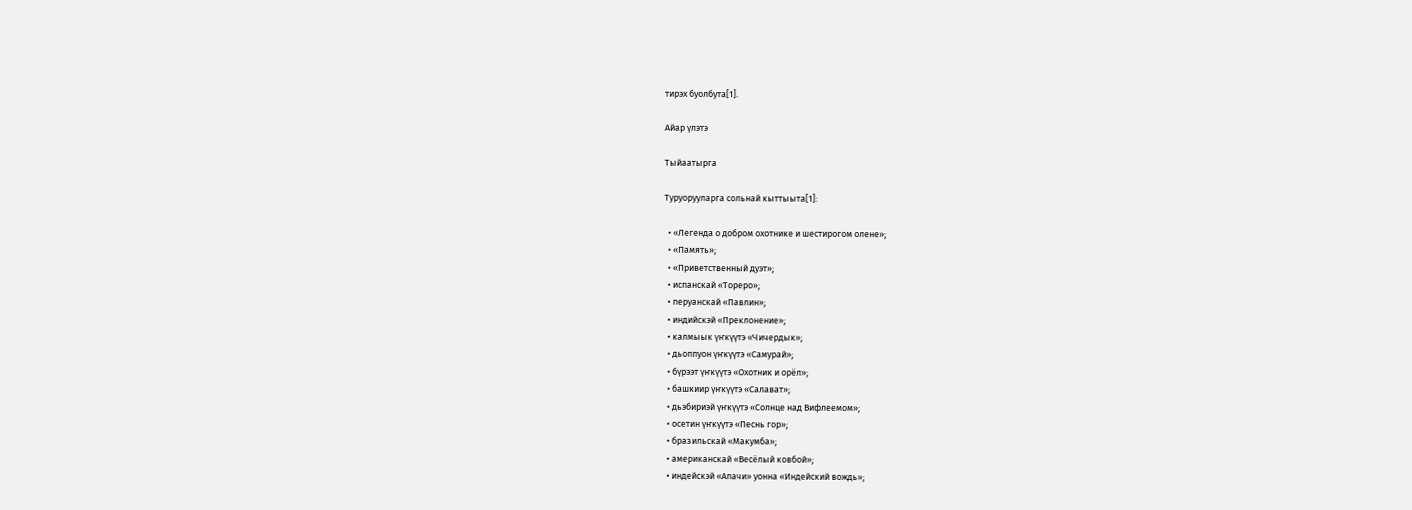тирэх буолбута[1].

Айар үлэтэ

Тыйаатырга

Туруорууларга сольнай кыттыыта[1]:

  • «Легенда о добром охотнике и шестирогом олене»;
  • «Память»;
  • «Приветственный дуэт»;
  • испанскай «Тореро»;
  • перуанскай «Павлин»;
  • индийскэй «Преклонение»;
  • калмыык үҥкүүтэ «Чичердык»;
  • дьоппуон үҥкүүтэ «Самурай»;
  • бүрээт үҥкүүтэ «Охотник и орёл»;
  • башкиир үҥкүүтэ «Салават»;
  • дьэбириэй үҥкүүтэ «Солнце над Вифлеемом»;
  • осетин үҥкүүтэ «Песнь гор»;
  • бразильскай «Макумба»;
  • американскай «Весёлый ковбой»;
  • индейскэй «Апачи» уонна «Индейский вождь»;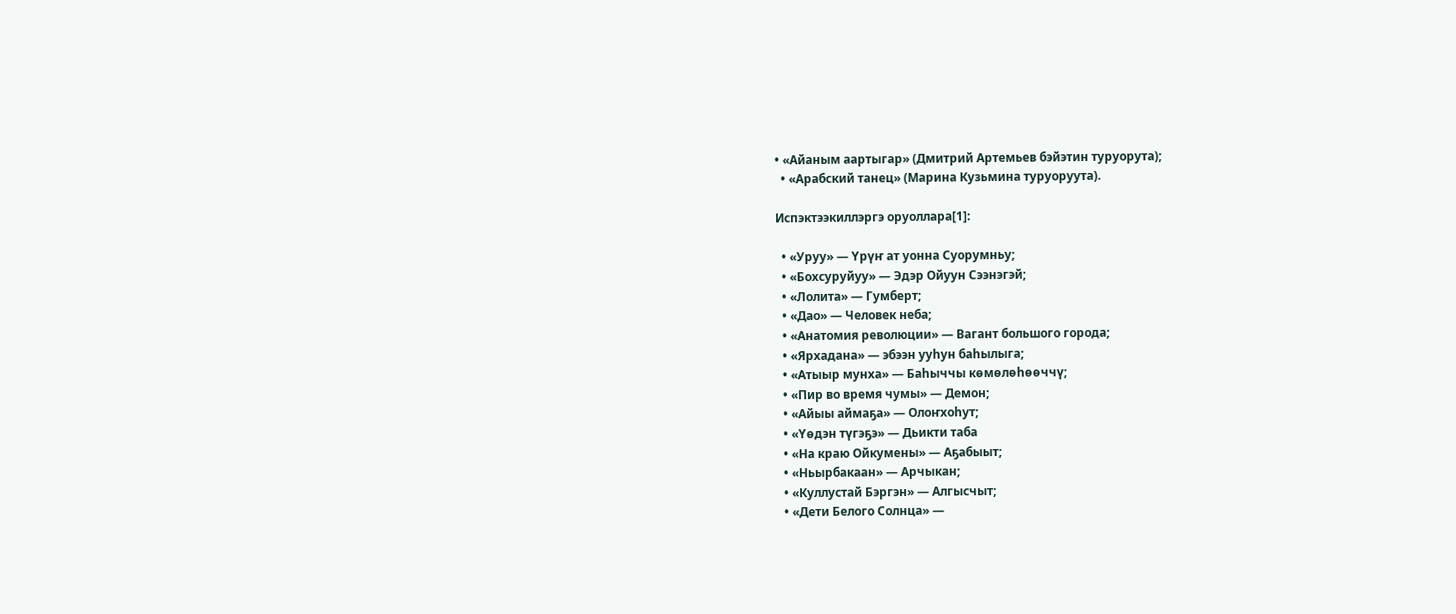• «Айаным аартыгар» (Дмитрий Артемьев бэйэтин туруорута);
  • «Арабский танец» (Марина Кузьмина туруоруута).

Испэктээкиллэргэ оруоллара[1]:

  • «Уруу» — Үрүҥ ат уонна Суорумньу;
  • «Бохсуруйуу» — Эдэр Ойуун Сээнэгэй;
  • «Лолита» — Гумберт;
  • «Дао» — Человек неба;
  • «Анатомия революции» — Вагант большого города;
  • «Ярхадана» — эбээн ууһун баһылыга;
  • «Атыыр мунха» — Баhыччы көмөлөһөөччү;
  • «Пир во время чумы» — Демон;
  • «Айыы аймаҕа» — Олоҥхоһут;
  • «Үөдэн түгэҕэ» — Дьикти таба
  • «На краю Ойкумены» — Аҕабыыт;
  • «Ньырбакаан» — Арчыкан;
  • «Куллустай Бэргэн» — Алгысчыт;
  • «Дети Белого Солнца» —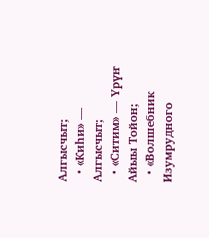Алгысчыт;
  • «Киһи» — Алгысчыт;
  • «Ситим» — Үрүҥ Айыы Тойон;
  • «Волшебник Изумрудного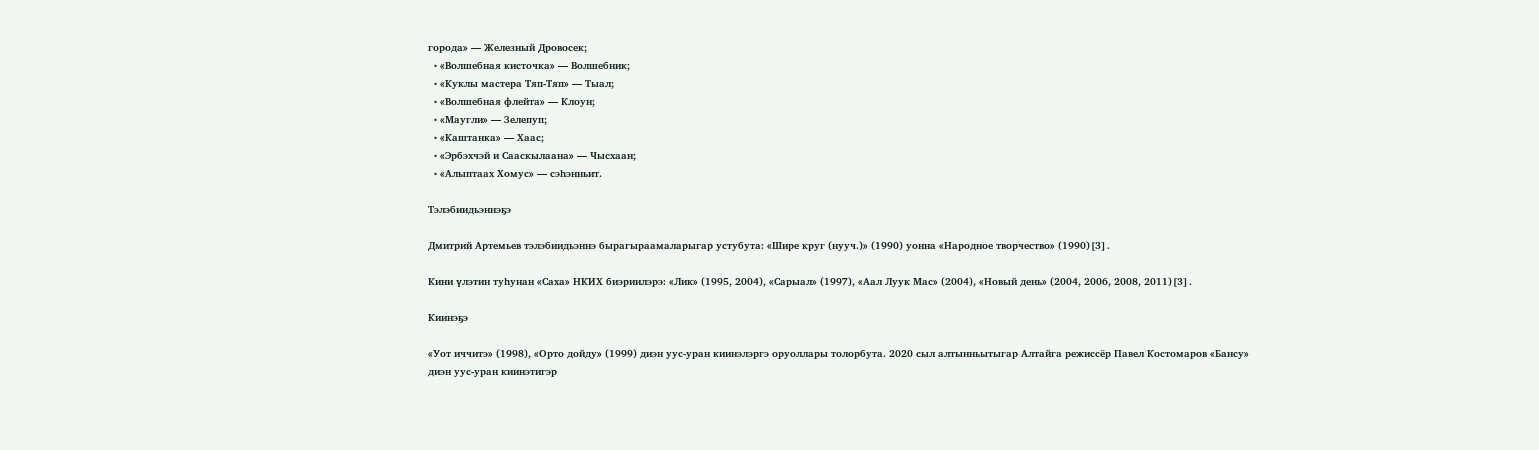города» — Железный Дровосек;
  • «Волшебная кисточка» — Волшебник;
  • «Куклы мастера Тяп-Тяп» — Тыал;
  • «Волшебная флейта» — Клоун;
  • «Маугли» — Зелепуп;
  • «Каштанка» — Хаас;
  • «Эрбэхчэй и Сааскылаана» — Чысхаан;
  • «Алыптаах Хомус» — сэһэнньит.

Тэлэбиидьэннэҕэ

Дмитрий Артемьев тэлэбиидьэннэ бырагыраамаларыгар устубута: «Шире круг (нууч.)» (1990) уонна «Народное творчество» (1990)[3].

Кини үлэтин туһунан «Саха» НКИХ биэриилэрэ: «Лик» (1995, 2004), «Сарыал» (1997), «Аал Луук Мас» (2004), «Новый день» (2004, 2006, 2008, 2011)[3].

Киинэҕэ

«Уот иччитэ» (1998), «Орто дойду» (1999) диэн уус-уран киинэлэргэ оруоллары толорбута. 2020 сыл алтынньытыгар Алтайга режиссёр Павел Костомаров «Бансу» диэн уус-уран киинэтигэр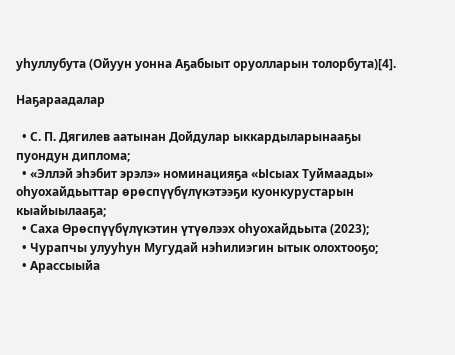уһуллубута (Ойуун уонна Аҕабыыт оруолларын толорбута)[4].

Наҕараадалар

  • С. П. Дягилев аатынан Дойдулар ыккардыларынааҕы пуондун диплома;
  • «Эллэй эһэбит эрэлэ» номинацияҕа «Ысыах Туймаады» оһуохайдьыттар өрөспүүбүлүкэтээҕи куонкурустарын кыайыылааҕа;
  • Саха Өрөспүүбүлүкэтин үтүөлээх оһуохайдьыта (2023);
  • Чурапчы улууһун Мугудай нэһилиэгин ытык олохтооҕо;
  • Арассыыйа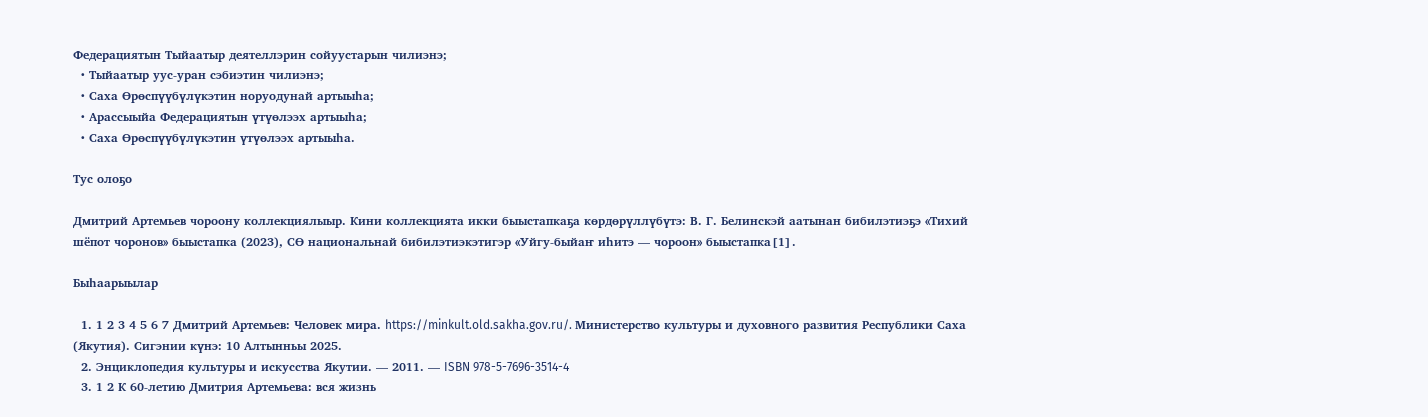Федерациятын Тыйаатыр деятеллэрин сойуустарын чилиэнэ;
  • Тыйаатыр уус-уран сэбиэтин чилиэнэ;
  • Саха Өрөспүүбүлүкэтин норуодунай артыыһа;
  • Арассыыйа Федерациятын үтүөлээх артыыһа;
  • Саха Өрөспүүбүлүкэтин үтүөлээх артыыһа.

Тус олоҕо

Дмитрий Артемьев чороону коллекциялыыр. Кини коллекцията икки быыстапкаҕа көрдөрүллүбүтэ: В. Г. Белинскэй аатынан бибилэтиэҕэ «Тихий шёпот чоронов» быыстапка (2023), СӨ национальнай бибилэтиэкэтигэр «Уйгу-быйаҥ иһитэ — чороон» быыстапка[1].

Быһаарыылар

  1. 1 2 3 4 5 6 7 Дмитрий Артемьев: Человек мира. https://minkult.old.sakha.gov.ru/. Министерство культуры и духовного развития Республики Саха (Якутия). Сигэнии күнэ: 10 Алтынньы 2025.
  2. Энциклопедия культуры и искусства Якутии. — 2011. — ISBN 978-5-7696-3514-4
  3. 1 2 К 60-летию Дмитрия Артемьева: вся жизнь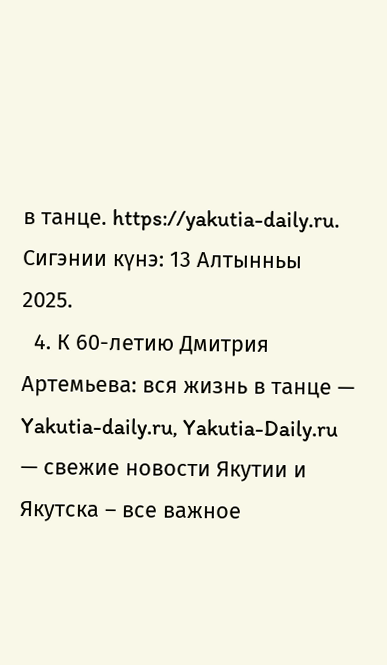в танце. https://yakutia-daily.ru. Сигэнии күнэ: 13 Алтынньы 2025.
  4. К 60-летию Дмитрия Артемьева: вся жизнь в танце — Yakutia-daily.ru, Yakutia-Daily.ru — свежие новости Якутии и Якутска – все важное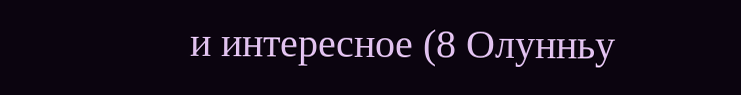и интересное (8 Олунньу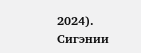2024). Сигэнии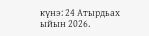күнэ: 24 Атырдьах ыйын 2026.